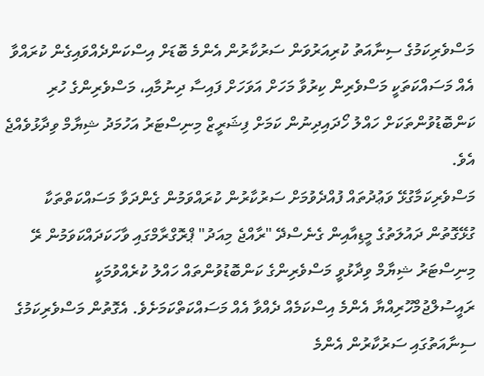މަސްވެރިކަމުގެ ސިނާއަތު ކުރިއަރުވަން ސަރުކާރުން އެންމެ ބޮޑަށް އިސްކަންދެއްވައިގެން ކުރައްވާ އެއް މަސައްކަތަކީ މަސްވެރިން ކިރުވާ މަހަށް އަވަހަށް ފައިސާ ދިނުމާއި، މަސްވެރިންގެ ހުރި ކަންބޮޑުވުންތަކަށް ހައްލު ހޯދައިދިނުން ކަމަށް ފިޝަރީޒް މިނިސްޓަރު އަހުމަދު ޝިޔާމް ވިދާޅުވެއްޖެ އެވެ.
މަސްވެރިކަމާގުޅޭ ވަޢުދުތައް ފުއްދެވުމަށް ސަރުކާރުން ކުރައްވަމުން ގެންދަވާ މަސައްކަތްތަކާ ގުޅޭގޮތުން ދައުލަތުގެ މީޑިއާއިން ގެނެސްދޭ "ރާއްޖެ މިއަދު" ޕްރޮގްރާމްގައި ވާހަކަދައްކަވަމުން ރޭ މިނިސްޓަރު ޝިޔާމް ވިދާޅުވީ މަސްވެރިންގެ ކަންބޮޑުވުންތައް ހައްލު ކުރެއްވުމަކީ ރައީސުލްޖުމްހޫރިއްޔާ އެންމެ އިސްކަމެއް ދެއްވާ އެއް މަސައްކަތްކަމަށެވެ. އެގޮތުން މަސްވެރިކަމުގެ ސިނާއަތުގައި ސަރުކާރުން އެންމެ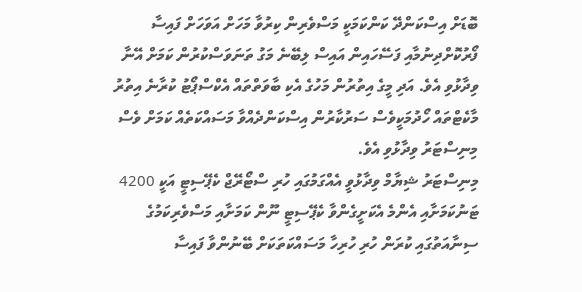ބޮޑަށް އިސްކަންދޭ ކަންކަމަކީ މަސްވެރިން ކިރުވާ މަހަށް އަވަހަށް ފައިސާ ފޯރުކޮށްދިނުމާއި ފަސޭހައިން އައިސް ލިބޭނެ މަގު ތަނަވަސްކުރުން ކަމަށް އޭނާ ވިދާޅުވި އެވެ. އަދި މީގެ އިތުރުން މަހުގެ އެކި ބާވަތްތައް އެކްސްޕޯޓު ކުރާނެ އިތުރު މާކެޓްތައް ހޯދުމަކީވެސް ސަރުކާރުން އިސްކަންދެއްވާ މަސައްކަތެއް ކަމަށް ވެސް މިނިސްޓަރު ވިދާޅުވި އެވެ.
މިނިސްޓަރު ޝިޔާމް ވިދާޅުވީ އެއްގަމުގައި ހުރި ސްޓޯރޭޖް ކެޕޭސިޓީ އަކީ 4200 ޓަނުކަމަށާއި އެންމެ އެކަށީގެންވާ ކެޕޭސިޓީ ނޫން ކަމަށާއި މަސްވެރިކަމުގެ ސިނާއަތުގައި ކުރަން ހުރި ހުރިހާ މަސައްކަތަކަށް ބޭނުންވާ ފައިސާ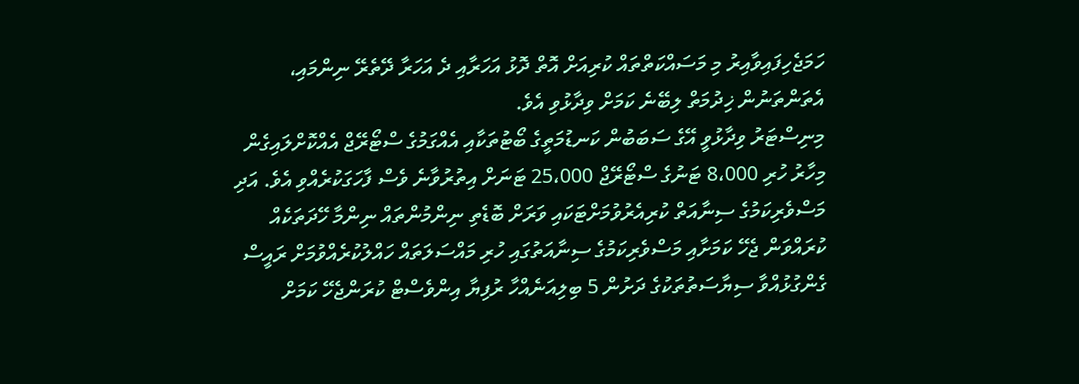ހަމަޖެހިފައިވާއިރު މި މަސައްކަތްތައް ކުރިއަށް އޮތް ދޮޅު އަހަރާއި ދެ އަހަރާ ދޭތެރޭ ނިންމައި، އެތަންތަނުން ޚިދުމަތް ލިބޭނެ ކަމަށް ވިދާޅުވި އެވެ.
މިނިސްޓަރު ވިދާޅުވީ އޭގެ ސަބަބުން ކަނޑުމަތީގެ ބޯޓުތަކާއި އެއްގަމުގެ ސްޓޯރޭޖް އެއްކޮށްލައިގެން މިހާރު ހުރި 8،000 ޓަނުގެ ސްޓޯރޭޖް 25،000 ޓަނަށް އިތުރުވާނެ ވެސް ފާހަގަކުރެއްވި އެވެ. އަދި މަސްވެރިކަމުގެ ސިނާއަތް ކުރިއެރުވުމަށްޓަކައި ވަރަށް ބޮޑެތި ނިންމުންތައް ނިންމާ ހޭދަތަކެއް ކުރައްވަން ޖެހޭ ކަމަށާއި މަސްވެރިކަމުގެ ސިނާއަތުގައި ހުރި މައްސަލަތައް ހައްލުކުރެއްވުމަށް ރައީސް ގެންގުޅުއްވާ ސިޔާސަތުތަކުގެ ދަށުން 5 ބިލިއަނެއްހާ ރުފިޔާ އިންވެސްޓް ކުރަންޖެހޭ ކަމަށް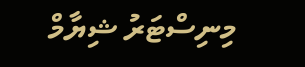މިނިސްޓަރު ޝިޔާމް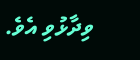ވިދާޅުވި އެވެ.